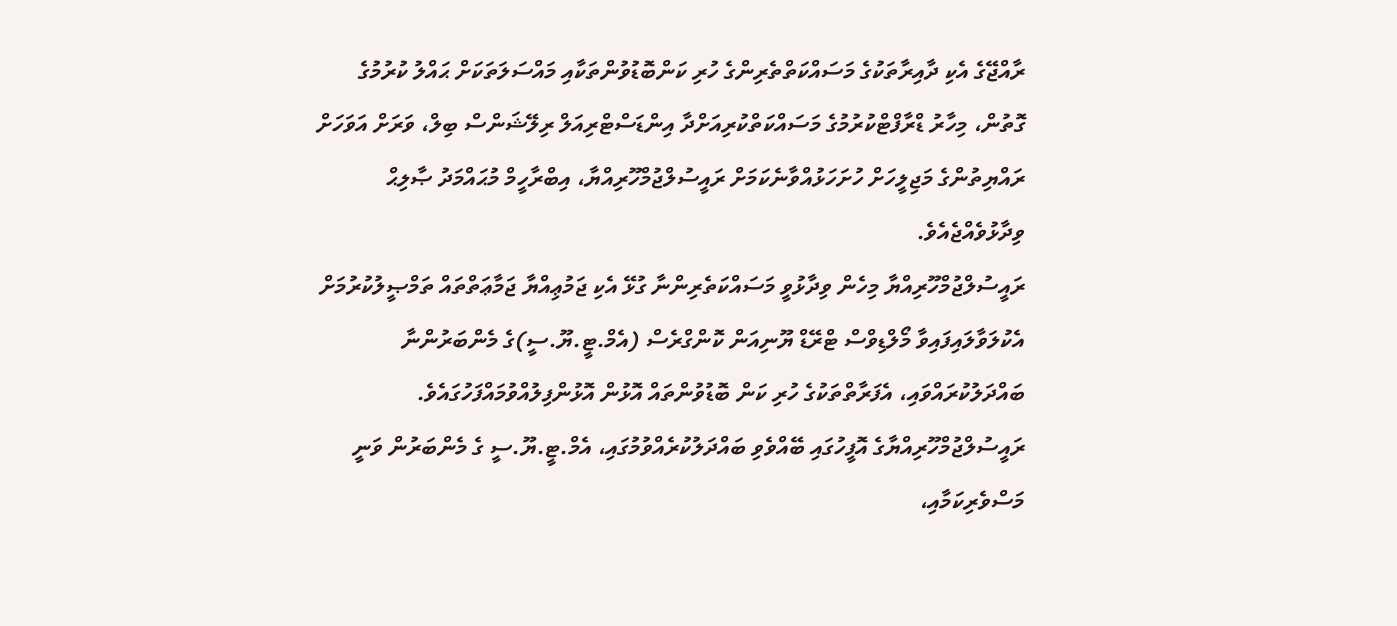ރާއްޖޭގެ އެކި ދާއިރާތަކުގެ މަސައްކަތްތެރިންގެ ހުރި ކަންބޮޑުވުންތަކާއި މައްސަލަތަކަށް ޙައްލު ކުރުމުގެ ގޮތުން، މިހާރު ޑްރާފްޓްކުރުމުގެ މަސައްކަތްކުރިއަށްދާ އިންޑަސްޓްރިއަލް ރިލޭޝަންސް ބިލް، ވަރަށް އަވަހަށް ރައްޔިތުންގެ މަޖިލީހަށް ހުށަހަޅުއްވާނެކަމަށް ރައީސުލްޖުމްހޫރިއްޔާ، އިބްރާހީމް މުޙައްމަދު ޞާލިޙް ވިދާޅުވެއްޖެއެވެ.
ރައީސުލްޖުމްހޫރިއްޔާ މިހެން ވިދާޅުވީ މަސައްކަތެރިންނާ ގުޅޭ އެކި ޖަމުޢިއްޔާ ޖަމާޢަތްތައް ތަމްޞީލުކުރުމަށް އެކުލަވާލައިފައިވާ މޯލްޑިވްސް ޓްރޭޑް ޔޫނިއަން ކޮންގްރެސް (އެމް.ޓީ.ޔޫ.ސީ)ގެ މެންބަރުންނާ ބައްދަލުކުރައްވައި، އެފަރާތްތަކުގެ ހުރި ކަން ބޮޑުވުންތައް އޮޅުން އޮޅުންފިލުއްވުމައްފަހުގައެވެ.
ރައީސުލްޖުމްހޫރިއްޔާގެ އޮފީހުގައި ބޭއްވެވި ބައްދަލުކުރެއްވުމުގައި، އެމް.ޓީ.ޔޫ.ސީ ގެ މެންބަރުން ވަނީ މަސްވެރިކަމާއި،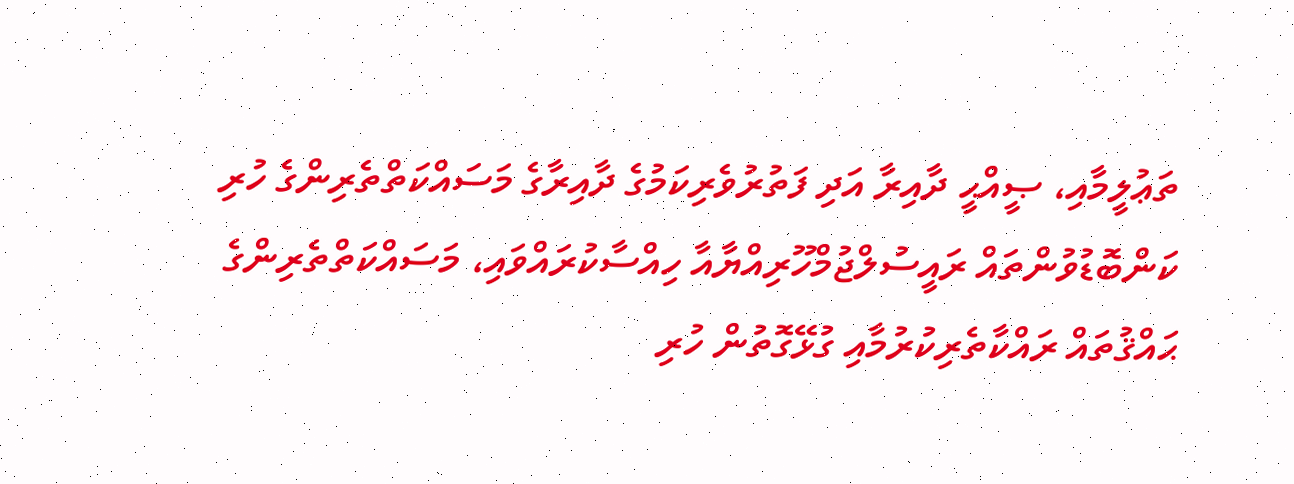ތަޢުލީމާއި، ޞީއްޙީ ދާއިރާ އަދި ފަތުރުވެރިކަމުގެ ދާއިރާގެ މަސައްކަތްތެރިންގެ ހުރި ކަންބޮޑުވުންތައް ރައީސުލްޖުމްހޫރިއްޔާއާ ހިއްސާކުރައްވައި، މަސައްކަތްތެރިންގެ ޙައްޤުތައް ރައްކާތެރިކުރުމާއި ގުޅޭގޮތުން ހުރި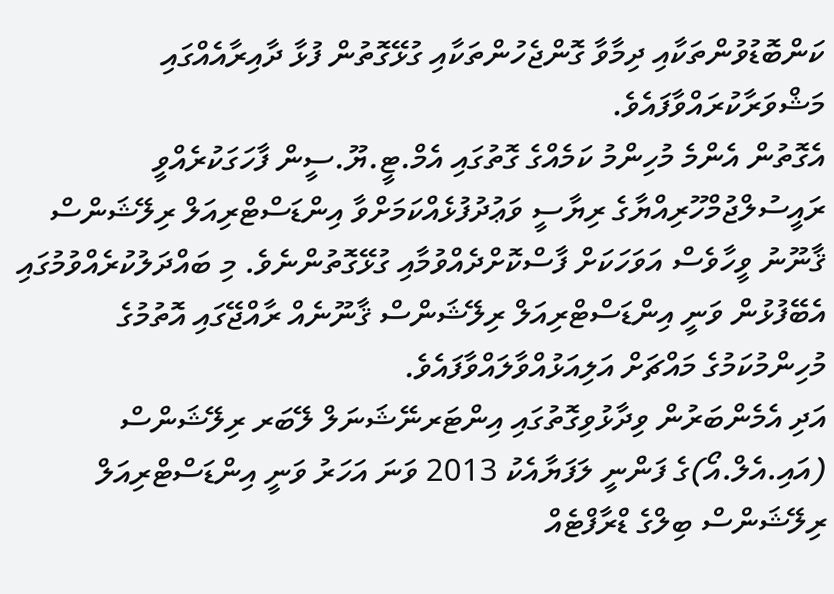ކަންބޮޑުވުންތަކާއި ދިމާވާ ގޮންޖެހުންތަކާއި ގުޅޭގޮތުން ފުޅާ ދާއިރާއެއްގައި މަޝްވަރާކުރައްވާފައެވެ.
އެގޮތުން އެންމެ މުހިންމު ކަމެއްގެ ގޮތުގައި އެމް.ޓީ.ޔޫ.ސީން ފާހަގަކުރެއްވީ ރައީސުލްޖުމްހޫރިއްޔާގެ ރިޔާސީ ވަޢުދުފުޅެއްކަމަށްވާ އިންޑަސްޓްރިއަލް ރިލޭޝަންސް ޤާނޫނު ވީހާވެސް އަވަހަކަށް ފާސްކޮށްދެއްވުމާއި ގުޅޭގޮތުންނެވެ. މި ބައްދަލުކުރެއްވުމުގައި އެބޭފުޅުން ވަނީ އިންޑަސްޓްރިއަލް ރިލޭޝަންސް ޤާނޫނެއް ރާއްޖޭގައި އޮތުމުގެ މުހިންމުކަމުގެ މައްޗަށް އަލިއަޅުއްވާލައްވާފައެވެ.
އަދި އެމެންބަރުން ވިދާޅުވިގޮތުގައި އިންޓަރނޭޝަނަލް ލޭބަރ ރިލޭޝަންސް (އައި.އެލް.އޯ)ގެ ފަންނީ ލަފަޔާއެކު 2013 ވަނަ އަހަރު ވަނީ އިންޑަސްޓްރިއަލް ރިލޭޝަންސް ބިލްގެ ޑްރާފްޓެއް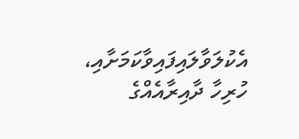އެކުލަވާލައިފައިވާކަމަށާއި، ހުރިހާ ދާއިރާއެއްގެ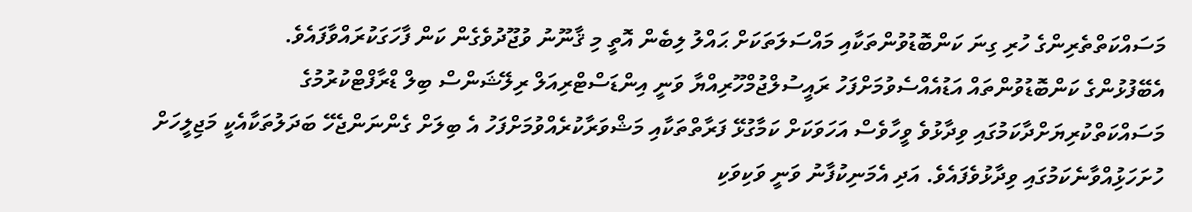މަސައްކަތްތެރިންގެ ހުރި ގިނަ ކަންބޮޑުވުންތަކާއި މައްސަލަތަކަށް ޙައްލު ލިބެން އޮތީ މި ޤާނޫނު ވުޖޫދުވެގެން ކަން ފާހަގަކުރައްވާފައެވެ.
އެބޭފުޅުންގެ ކަންބޮޑުވުންތައް އަޑުއެއްސެވުމަށްފަހު ރައީސުލްޖުމްހޫރިއްޔާ ވަނީ އިންޑަސްޓްރިއަލް ރިލޭޝަންސް ބިލް ޑްރާފްޓްކުރުމުގެ މަސައްކަތްކުރިޔަށްދާކަމުގައި ވިދާޅުވެ ވީހާވެސް އަހަވަކަށް ކަމާގުޅޭ ފަރާތްތަކާއި މަޝްވަރާކުރެއްވުމަށްފަހު އެ ބިލަށް ގެންނަންޖެހޭ ބަދަލުތަކާއެކީ މަޖިލީހަށް ހުށަހަޅުިއްވާނެކަމުގައި ވިދާޅުވެފައެވެ. އަދި އެމަނިކުފާނު ވަނީ ވަކިވަކި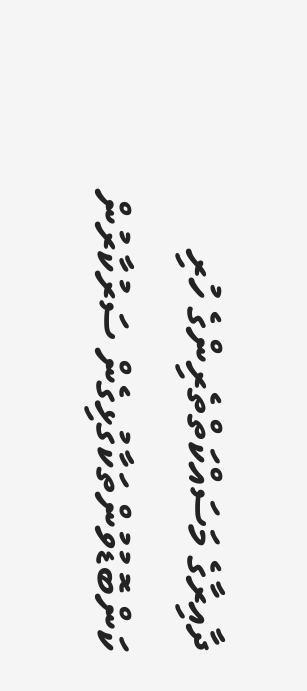ދާއިރާގެ މަސައްކަތްތެރިންގެ ހުރި ކަންބޮޑުވުންތަކާގުޅިގެން ސަރުކާރުން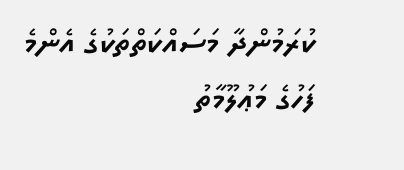ކުރަމުންދާ މަސައްކަތްތަކުގެ އެންމެ ފަހުގެ މަޢުލޫމާތު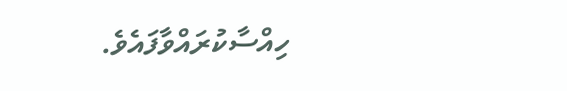ހިއްސާކުރައްވާފައެވެ.